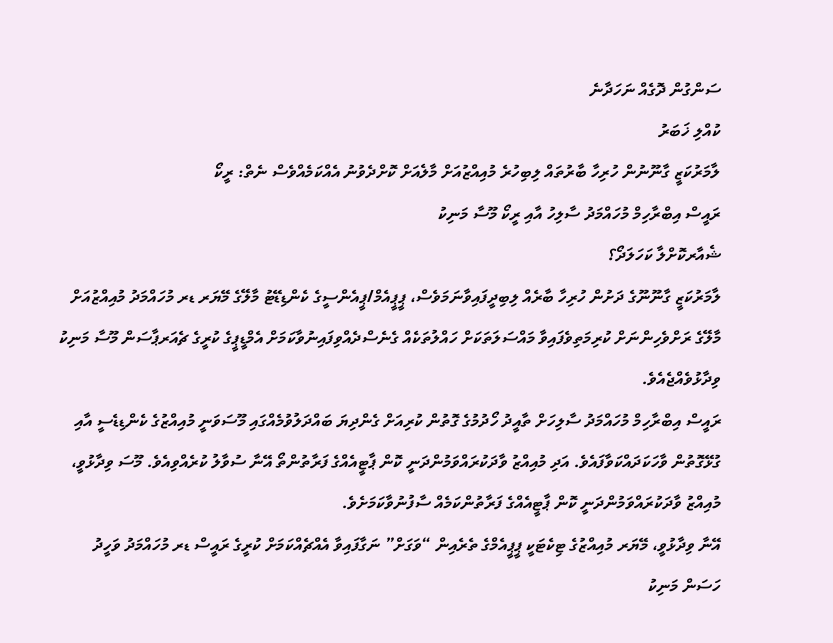ސަންގުން ދޮގެއް ނަހަދާނެ
ކުއްލި ޚަބަރު
ލާމަރުކަޒީ ގާނޫނުން ހުރިހާ ބާރުތައް ލިބިހުރެ މުއިއްޒުއަށް މާލެއަށް ކޮށްދެވުނު އެއްކަމެއްވެސް ނެތް: ރީކޯ
ރައީސް އިބްރާހިމް މުހައްމަދު ސާލިހު އާއި ރީކޯ މޫސާ މަނިކު
ޝެއާރކޮށްލާ ކަހަލަދޯ؟
ލާމަރުކަޒީ ގާނޫނޫގެ ދަށުން ހުރިހާ ބާރެއް ލިބިދީފައިވާނަމަވެސް، ޕީޕީއެމް/ޕީއެންސީގެ ކެންޑިޑޭޓު މާލޭގެ މޭޔަރ ޑރ މުހައްމަދު މުއިއްޒުއަށް މާލޭގެ ރަށްވެހިންނަށް ކުރިމަތިވެފައިވާ މައްސަލަތަކަށް ހައްލުތަކެއް ގެނެސްދެއްވިފައިނުވާކަމަށް އެމްޑީޕީގެ ކުރީގެ ޗެއަރޕާސަން މޫސާ މަނިކު ވިދާޅުވެއްޖެއެވެ.
ރައީސް އިބްރާހިމް މުހައްމަދު ސާލިހަށް ތާއީދު ހޯދުމުގެ ގޮތުން ކުރިއަށް ގެންދިޔަ ބައްދަލުވުމެއްގައި މޫސަވަނީ މުއިއްޒުގެ ކެންޑިޑެސީ އާއި ގުޅޭގޮތުން ވާހަކަދައްކަވާފައެވެ. އަދި މުއިއްޒު ވާދަކުރައްވަމުންދަނީ ކޮން ޕާޓީއެއްގެ ފަރާތުންތޯ އޭނާ ސުވާލު ކުރެއްވިއެވެ. މޫސަ ވިދާޅުވީ، މުއިއްޒު ވާދަކުރައްވަމުންދަނީ ކޮން ޕާޓީއެއްގެ ފަރާތުންކަމެއް ސާފުނުވާކަމަށެވެ.
އޭނާ ވިދާޅުވީ، މޭޔަރ މުއިއްޒުގެ ޓިކެޓަކީ ޕީޕީއެމްގެ ތެރެއިން “ވަގަށް” ނަގާފައިވާ އެއްޗެއްކަމަށް ކުރީގެ ރައީސް ޑރ މުހައްމަދު ވަހީދު ހަސަން މަނިކު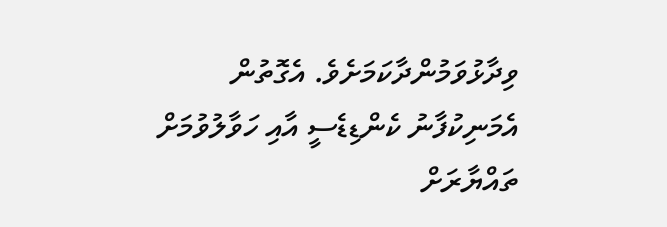ވިދާޅުވަމުންދާކަމަށެވެ. އެގޮތުން އެމަނިކުފާނު ކެންޑިޑެސީ އާއި ހަވާލުވުމަށް ތައްޔާރަށް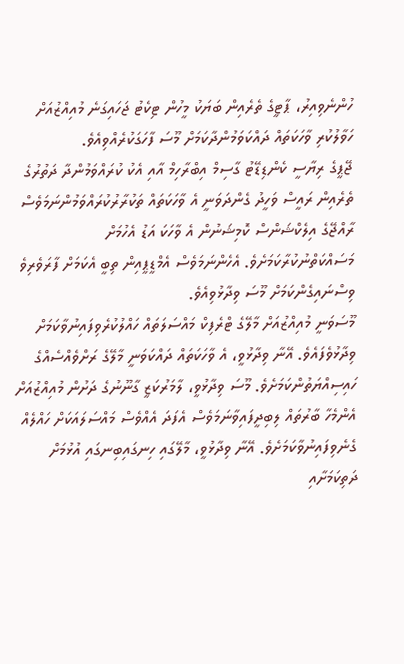ހުންނެވިއިރު، ޕާޓީގެ ތެރެއިން ބަޔަކު މީހުން ޓިކެޓު ޖަހައިގަނެ މުއިއްޒުއަށް ހަވާލުކުރި ވާހަކަތައް ދައްކަވަމުންދާކަމަށް މޫސަ ފާހަގަކުރެއްވިއެވެ.
ޖޭޕީގެ ރިޔާސީ ކެންޑިޑޭޓު ގާސިމް އިބްރާހިމް އާއި އެކު ކުރައްވަމުންދާ ދަތުރުގެ ތެރެއިން ރައީސް ވަހީދު ގެންދަވަނީ އެ ވާހަކަތައް ތަކުރާރުކުރައްވަމުންނަމަވެސް ރާއްޖޭގެ އިލެކްޝަންސް ކޮމިޝަނުން އެ ވާހަކަ އަޑު އެހުމަށް މަސައްކަތްނުކުރާކަމަށެވެ. އެހެންނަމަވެސް އެމްޑީޕީއިން ތިބީ އެކަމަށް ފާރަވެރިވެ ވިސްނައިގެންކަމަށް މޫސަ ވިދާޅުވިއެވެ.
މޫސަވަނީ މުއިއްޒުއަށް މާލޭގެ ޓްރެފިކް މައްސަލަތައް ހައްލުކުރެވިފައިނުވާކަމަށް ވިދާޅުވެފައެވެ. އޭނާ ވިދާޅުވީ، އެ ވާހަކަތައް ދައްކަވަނީ މާލޭގެ ރަށްވެއްސެއްގެ ހައިސިއްޔަތުންކަމަށެވެ. މޫސަ ވިދާޅުވީ، ލާމަރުކަޒީ ގާނޫނުގެ ދަށުން މުއިއްޒުއަށް އެންމެހާ ބާރުތައް ލިބިދީފައިވާނަމަވެސް އެފަދަ އެއްވެސް މައްސަލައަކަށް ހައްލެއް ގެނެވިފައިނުވާކަމަށެވެ. އޭނާ ވިދާޅުވީ، މާލޭގައި ހިނގައިބިނގައި އުޅުމަށް ދަތިކަމަށާއި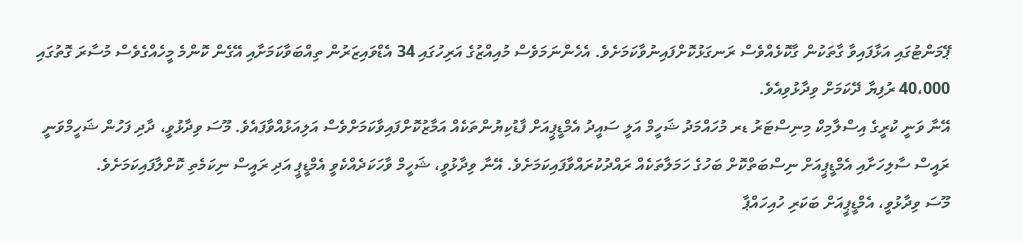ޕޭމަންޓުގައި އަޅާފައިވާ ގާތަކުން ގާކޮޅެއްވެސް ރަނގަޅުކޮށްފައިނުވާކަމަށެވެ. އެހެންނަމަވެސް މުއިއްޒުގެ އަރިހުގައި 34 އެޑްވައިޒަރުން ތިއްބަވާކަމަށާއި އޭގެން ކޮންމެ މީހެއްގެވެސް މުސާރަ ގޮތުގައި 40،000 ރުފިޔާ ދޭކަމަށް ވިދާޅުވިއެވެ.
އޭނާ ވަނީ ކުރީގެ އިސްލާމިކް މިނިސްޓަރު ޑރ މުހައްމަދު ޝަހީމް އަލީ ސައީދު އެމްޑީޕީއަށް ފާޑުކިޔުންތަކެއް އަމާޒުކޮށްފައިވާކަމަށްވެސް އަލިއަޅުއްވާފައެވެ. މޫސަ ވިދާޅުވީ، ދާދި ފަހުން ޝަހީމްވަނީ ރައީސް ސާލިހަށާއި އެމްޑީޕީއަށް ނިސްބަތްކޮށް ބަހުގެ ހަމަލާތަކެއް ރައްދުކުރައްވާފައިކަމަށެވެ. އޭނާ ވިދާޅުވީ، ޝަހީމް ވާހަކަދެއްކެވީ އެމްޑީޕީ އަދި ރައީސް ނިކަމެތި ކޮށްލާފައިކަމަށެވެ.
މޫސަ ވިދާޅުވީ، އެމްޑީޕީއަށް ބަކަރި ހުއިހައްޕާ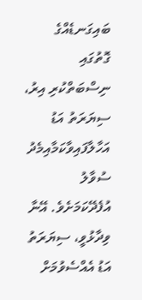ބައިގަނޑެއްގެ ގޮތުގައި ނިސްބަތްކުރި އިރު، ސިޔަރަތު އަޑު އަހާލާފައިވާކަމާއިމެދު ސުވާލު އުފެދޭކަމަށެވެ. އޭނާ ވިދާޅުވީ، ސިޔަރަތު އަޑު އެއްސެވުމަށް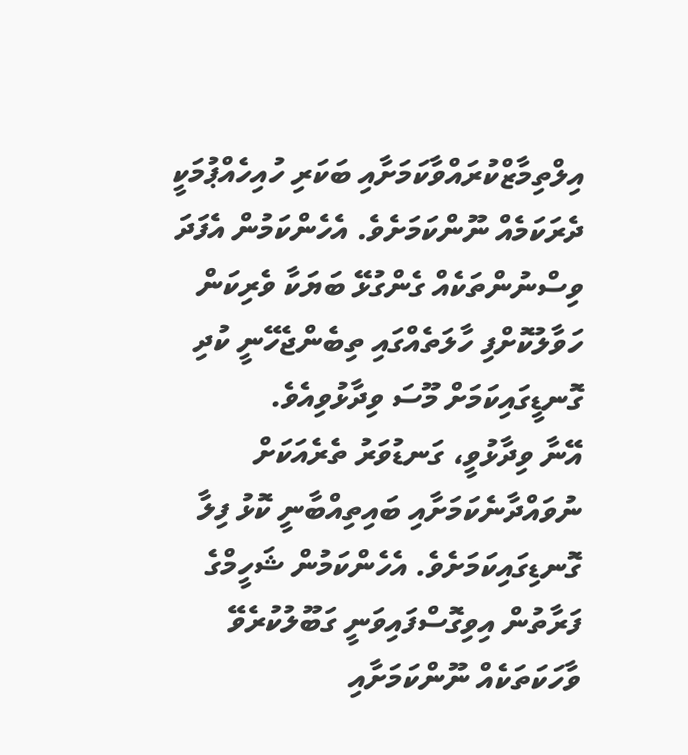އިލްތިމާޒްކުރައްވާކަމަށާއި ބަކަރި ހުއިހެއްޕުމަކީ ދެރަކަމެއް ނޫންކަމަށެވެ. އެހެންކަމުން އެފަދަ ވިސްނުންތަކެއް ގެންގުޅޭ ބަޔަކާ ވެރިކަން ހަވާލުކޮށްފި ހާލަތެއްގައި ތިބެންޖެހޭނީ ކުދި ގޮނޑީގައިކަމަށް މޫސަ ވިދާޅުވިއެވެ.
އޭނާ ވިދާޅުވީ، ގަނޑުވަރު ތެރެއަކަށް ނުވައްދާނެކަމަށާއި ބައިތިއްބާނީ ކޮޅު ފިލާ ގޮނޑިގައިކަމަށެވެ. އެހެންކަމުން ޝަހީމްގެ ފަރާތުން އިވިގޮސްފައިވަނީ ގަބޫލުކުރެވޭ ވާހަކަތަކެއް ނޫންކަމަށާއި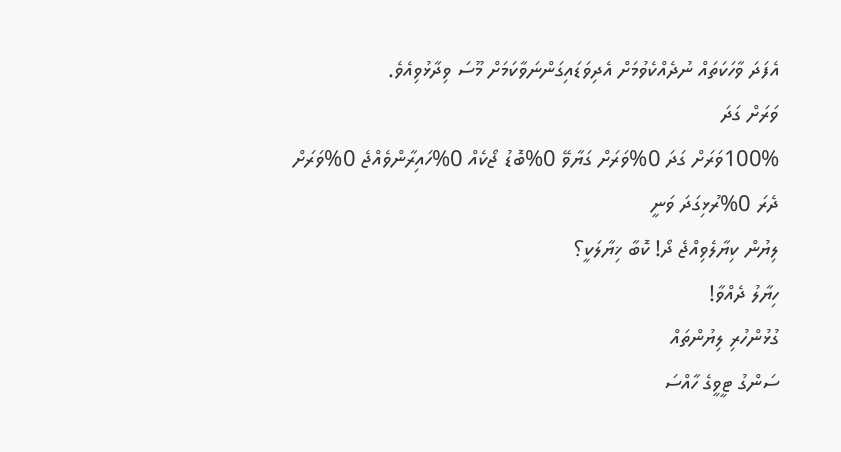އެފަދަ ވާހަކަތައް ނުދެއްކެވުމަށް އެދިވަޑައިގަންނަވާކަމަށް މޫސަ ވިދާޅުވިއެވެ.
ވަރަށް ގަދަ
100%ވަރަށް ގަދަ 0%ވަރަށް ގަޔާވޭ 0%ބޮޑު ޖޯކެއް 0%ހައިރާންވެއްޖެ 0%ވަރަށް ދެރަ 0%ރުޅިގަދަ ވަނީ
ލިޔުން ކިޔާލެވިއްޖެ ދޯ! ކޮބާ ޚިޔާލަކީ؟
ހިޔާލު ދެއްވާ!
ގުޅުންހުރި ލިޔުންތައް
ސަންގު ޓީވީގެ ހާއްސަ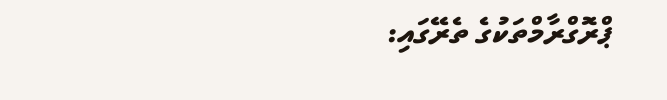ޕްރޮގްރާމްތަކުގެ ތެރޭގައި: